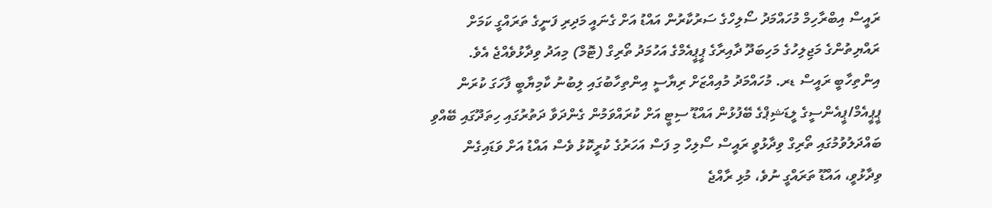ރައީސް އިބްރާހިމް މުހައްމަދު ސޯލިހްގެ ސަރުކާރުން އައްޑު އަށް ގެނައީ މަދިރި ފަނީގެ ތަރައްގީ ކަމަށް ރައްޔިތުންގެ މަޖިލިހުގެ މަހިބަދޫ ދާއިރާގެ ޕީޕީއެމްގެ އަހުމަދު ތޯރިގް (ޓޮމް) މިއަދު ވިދާޅުވެއްޖެ އެވެ.
އިންތިހާބީ ރައީސް ޑރ. މުހައްމަދު މުއިއްޒަށް ރިޔާސީ އިންތިހާބުގައި ލިބުނު ކާމިޔާބީ ފާހަގަ ކުރަން ޕީޕީއެމް/ޕީއެންސީގެ ލީޑަޝިޕްގެ ބޭފުޅުން އައްޑޫ ސިޓީ އަށް ކުރައްވަމުން ގެންދަވާ ދަތުރުގައި ހިތަދޫގައި ބޭއްވި ބައްދަލުވުމުގައި ތޯރިގް ވިދާޅުވީ ރައީސް ސޯލިހް މި ފަސް އަހަރުގެ ކުރީކޮޅު ވެސް އައްޑު އަށް ވަޑައިގެން ވިދާޅުވީ، އައްޑޫ ތަރައްގީ ނުވެ، މުޅި ރާއްޖެ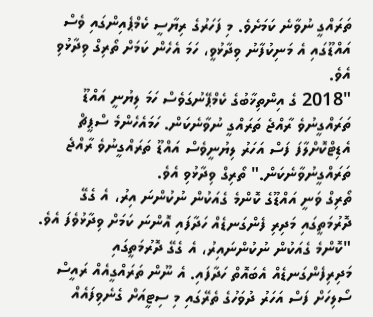ތަރައްގީ ނުވާނެ ކަމަށެވެ. މި ފަހަރުގެ ރިޔާސީ ކެމްޕެއިންގައި ވެސް އައްޑޫގައި އެ މަނިކުފާނު ވިދާޅުވީ، ހަމަ އެހެން ކަމަށް ތޯރިގް ވިދާޅުވި އެވެ.
"2018 ގެ އިންތިޚާބުގެ ކެމްޕޭނުގަވެސް ހަމަ ލިޔުނީ އައްޑޫ ތަރައްގީނުވެ ރާއްޖެ ތަރައްގީ ނުވާނެކަން. ހަމައެހެންމެ ސްޕީޗް އެޑިޓްކޮށްލާފަ ފަސް އަހަރު ލިޔުނީވެސް އައްޑޫ ތަރައްގީނުވެ ރާއްޖެ ތަރައްގީނުވާނެކަން." ތޯރިގް ވިދާޅުވި އެވެ.
ތޯރިގް ވަނީ އައްޑޫގެ ކޮންމެ ގެއަކުން ނުކުންނަ އިރު، އެ ގެގޭ ދޮރުމަތީގައި މަދިރި ފެންގަނޑެއް ހަދާފައި އޮންނަ ކަމަށް ވިދާޅުވެފަ އެވެ.
"ކޮންމެ ގެއަކުން ނުކުންނައިރު، އެ ގެގޭ ދޮރުމަތީގައި މަދިރިފެންގަނޑެއް އެބައޮތް ހަދާފައި. އެ ނޫން ތަރައްގީއެއް ރައީސް ސޯލިހަށް ފަސް އަހަރު ދުވަހުގެ ތެރޭގައި މި ސިޓީއަށް ގެނެވިފައެއް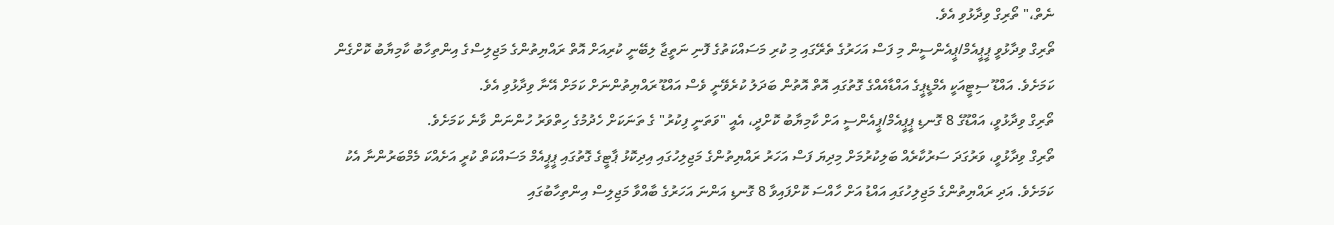ނެތް،" ތޯރިގް ވިދާޅުވި އެވެ.
ތޯރިގް ވިދާޅުވީ ޕީޕީއެމް/ޕީއެންސީން މި ފަސް އަހަރުގެ ތެރޭގައި މި ކުރި މަސައްކަތުގެ ފޮނި ނަތީޖާ ލިބޭނީ ކުރިއަށް އޮތް ރައްޔިތުންގެ މަޖިލިސްގެ އިންތިހާބު ކާމިޔާބު ކޮށްގެން ކަމަށެވެ. އައްޑޫ ސިޓީއަކީ އެމްޑީޕީގެ އައްޑާއެއްގެ ގޮތުގައި އޮތް އޮތުން ބަދަލު ކުރެވޭނީ ވެސް އައްޑޫ ރައްޔިތުންނަށް ކަމަށް އޭނާ ވިދާޅުވި އެވެ.
ތޯރިގް ވިދާޅުވީ، އައްޑޫގެ 8 ގޮނޑި ޕީޕީއެމް/ޕީއެންސީ އަށް ކާމިޔާބު ކޮށްދީ، އެއީ "ވަތަނީ ފިކުރު" ގެ ތަނަކަށް ހެދުމުގެ ހިތްވަރު ހުންނަން ވާނެ ކަމަށެވެ.
ތޯރިގް ވިދާޅުވީ، ވަރުގަދަ ސަރުކާރެއް ބަލިކުރުމަށް މިދިޔަ ފަސް އަހަރު ރައްޔިތުންގެ މަޖިލިހުގައި އިދިކޮޅު ޕާޓީގެ ގޮތުގައި ޕީޕީއެމް މަސައްކަތް ކުރީ އަށެއްކަ މެމްބަރުންނާ އެކު ކަމަށެވެ. އަދި ރައްޔިތުންގެ މަޖިލިހުގައި އައްޑު އަށް ހާއްސަ ކޮށްފައިވާ 8 ގޮނޑި އަންނަ އަހަރުގެ ބާއްވާ މަޖިލިސް އިންތިހާބުގައި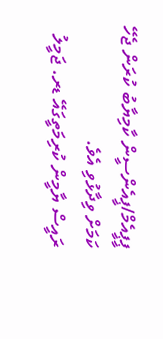ޕީޕީއެމް/ޕީއެންސީން ކާމިޔާބު ކުރަން ޖެހޭ ކަމަށް ވިދާޅުވި އެވެ.
ރައީސް ޔާމީން ކުރިމަތީގައޭ ޑރ. ޖަމީލު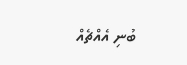ބުނި އެއްޗެއް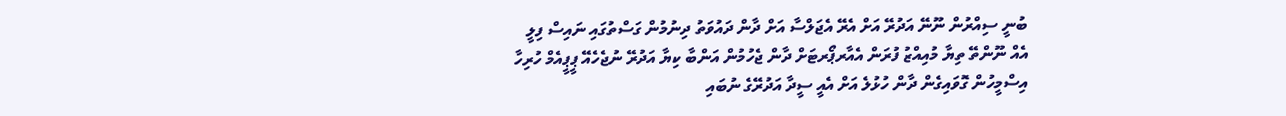ބުނީ ސިއްރުން ނޫނޭ އަދުރޭ އަށް އެރޭ އެޖަލްސާ އަށް ދާން ދައުވަތު ދިނުމުން ގަސްތުގައި ނައިސް ފިލީ އެއް ނޫންތޭ ތިޔާ މުއިއްޒު ފުރަން އެއާރޕޯރޓަށް ދާން ޖެހުމުން އަންބާ ކިޔާ އަދުރޭ ނުޖެހެއޭ ޕީޕީއެމް ހުރިހާ އިސްމީހުން ގޮވައިގެން ދާން ހުޅުލެ އަށް އެއީ ސީދާ އަދުރޭގެ ނުބައި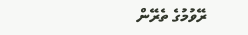ރޭވުމުގެ ތެރޭން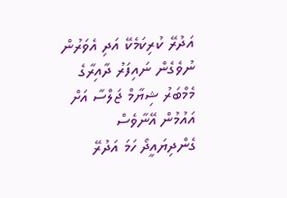އަދުރޭ ކުރިކަމެކޭ އަދި އެވަރުން ނުވެގެން ނައިފަރު ދާއިރާގެ މެމްބަރު ޝިޔާމް ޖަލްސާ އަށް އައުމުން އޭނާވެސް ގެންދިޔައީދޯ ހަމަ އަދުރޭ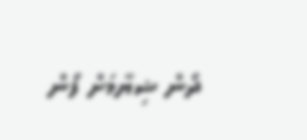ދޯން ޝިޔާމަށް ފޯން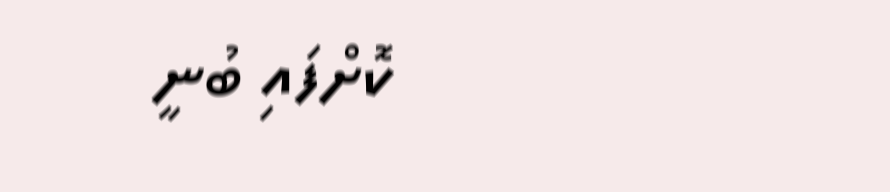ކޮށްފައި ބުނީ